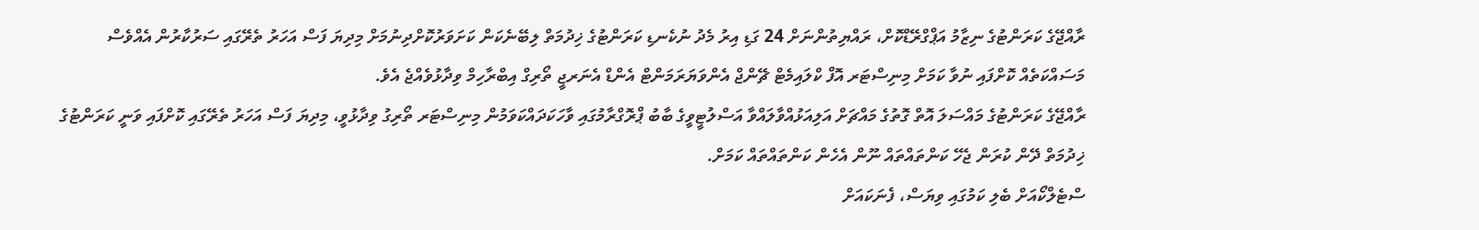ރާއްޖޭގެ ކަރަންޓުގެ ނިޒާމު އަޕްގްރޭޑްކޮށް، ރައްޔިތުންނަށް 24 ގަޑި އިރު މެދު ނުކެނޑި ކަރަންޓުގެ ޚިދުމަތް ލިބޭނެކަން ކަށަވަރުކޮށްދިނުމަށް މިދިޔަ ފަސް އަހަރު ތެރޭގައި ސަރުކާރުން އެއްވެސް މަސައްކަތެއް ކޮށްފައި ނުވާ ކަމަށް މިނިސްޓަރ އޮފް ކްލައިމެޓް ޗޭންޖް އެންވަޔަރަމަންޓް އެންޑް އެނަރޖީ ތޯރިގް އިބްރާހިމް ވިދާޅުވެއްޖެ އެވެ.
ރާއްޖޭގެ ކަރަންޓުގެ މައްސަލަ އޮތް ގޮތުގެ މައްޗަށް އަލިއަޅުއްވާލައްވާ އަސްލުޓީވީގެ ބާބު ޕްރޮގްރާމުގައި ވާހަކަދައްކަވަމުން މިނިސްޓަރ ތޯރިގު ވިދާޅުވީ، މިދިޔަ ފަސް އަހަރު ތެރޭގައި ކޮށްފައި ވަނީ ކަރަންޓުގެ ޚިދުމަތް ދޭން ކުރަން ޖެހޭ ކަންތައްތައް ނޫން އެހެން ކަންތައްތައް ކަމަށް.
ސްޓެލްކޯއަށް ބެލި ކަމުގައި ވިޔަސް، ފެނަކައަށް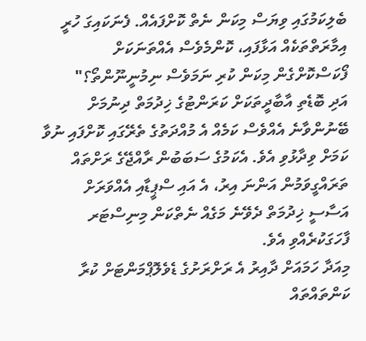ބެލިކަމުގައި ވިޔަސް މިކަން ނެތް ކޮށްފައެއް. ފެނަކައިގަ ހުރީ އިމާރަތްތަކެއް އަޅާފައި، ކޮންމެވެސް އެއްތަނަކަށް ފޯކަސްކޮށްގެން މިކަން ކުރި ނަމަވެސް ނިމުނީނޫންތޯ؟"
އަދި ބޮޑެތި އާބާދީތަކަށް ކަރަންޓުގެ ޚިދުމަތް ދިނުމަށް ބޭނުންވާނެ އެއްވެސް ކަމެއް އެ މުއްދަތުގެ ތެރޭގައި ކޮށްފައި ނުވާ ކަމަށް ވިދާޅުވި އެވެ. އެކަމުގެ ސަބަބުން ރާއްޖޭގެ ރަށްތައް ތަރައްގީވަމުން އަންނަ އިރު، އެ އައި ސްޕީޑާއި އެއްވަރަށް އަސާސީ ޚިދުމަތް ދެވޭނެ މަގެއް ނެތްކަން މިނިސްޓަރ ފާހަގަކުރެއްވި އެވެ.
މިއަދާ ހަމައަށް ދާއިރު އެ ރަށްރަށުގެ ޑެވެލޮޕްމަންޓަށް ކުރާ ކަންތައްތައް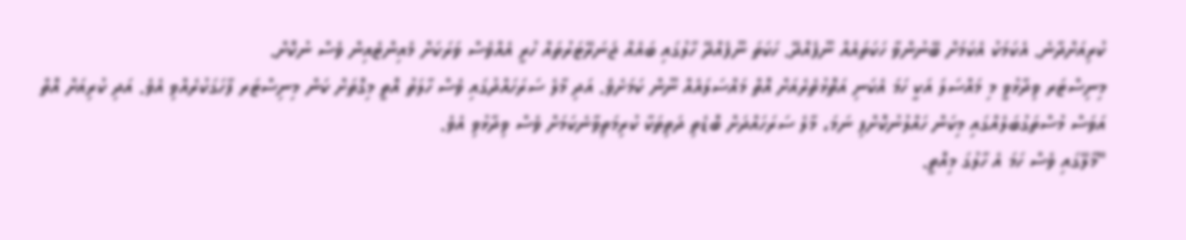ކުރިއަށްދާނެ. އެކަމަކު އެކަމަށް ބޭނުންވާ ހަކަތައެއް ނޫފެއްދޭ. ހަކަތަ ނޫފެއްދޭ ހާލުގައި ބައެއް ޖަނަރޭޓަރުތައް ހުރީ އެއްވެސް ވަރަކަށް މެއިންޓެއިން ވެސް ނުކޮށް.
މިނިސްޓަރ ވިދާޅުވީ މި މައްސަލަ އަކީ ހަމަ އެކަނި އަތޮޅުތެރެއަށް އޮތް މައްސަލައެއް ނޫން ކަމަށެވެ. އަދި މާލެ ސަރަހައްދުގައި ވެސް ހާލަތު އޮތީ މިގޮތަށް ކަން މިނިސްޓަރ ފާހަގަކުރެއްވި އެވެ. އަދި ކުރިއަށް އޮތް އަވަސް މުސްތަގުބަލެއްގައި މިކަން ހައްލުނުކޮށްފި ނަމަ، މާލެ ސަރަހައްދަށް ބޮޑެތި ދަތިތަކާ ކުރިމަތިވާނެކަމަށް ވެސް ވިދާޅުވި އެވެ.
"މާލޭގައި ވެސް ހަމަ އެ ހާލުގަ މިއޮތީ.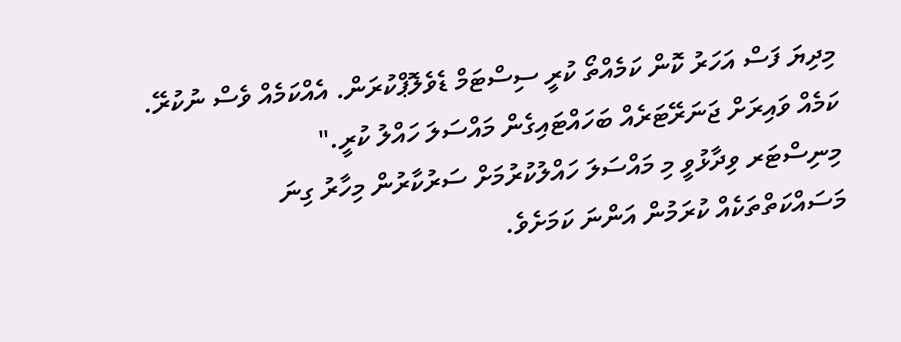މިދިޔަ ފަސް އަހަރު ކޮން ކަމެއްތޯ ކުރީ ސިސްޓަމް ޑެވެލޮޕްކުރަން. އެއްކަމެއް ވެސް ނުކުރޭ. ކަމެއް ވައިރަށް ޖަނަރޭޓަރެއް ބަހައްޓައިގެން މައްސަލަ ހައްލު ކުރީ."
މިނިސްޓަރ ވިދާޅުވީ މި މައްސަލަ ހައްލުކުރުމަށް ސަރުކާރުން މިހާރު ގިނަ މަސައްކަތްތަކެއް ކުރަމުން އަންނަ ކަމަށެވެ.